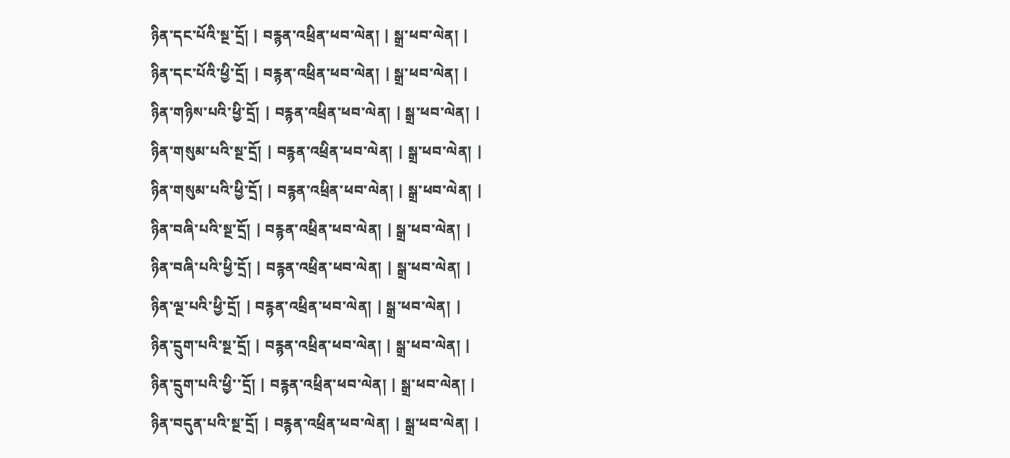ཉིན་དང་པོའི་སྔ་དྲོ། | བརྙན་འཕྲིན་ཕབ་ལེན། | སྒྲ་ཕབ་ལེན། |
ཉིན་དང་པོའི་ཕྱི་དྲོ། | བརྙན་འཕྲིན་ཕབ་ལེན། | སྒྲ་ཕབ་ལེན། |
ཉིན་གཉིས་པའི་ཕྱི་དྲོ། | བརྙན་འཕྲིན་ཕབ་ལེན། | སྒྲ་ཕབ་ལེན། |
ཉིན་གསུམ་པའི་སྔ་དྲོ། | བརྙན་འཕྲིན་ཕབ་ལེན། | སྒྲ་ཕབ་ལེན། |
ཉིན་གསུམ་པའི་ཕྱི་དྲོ། | བརྙན་འཕྲིན་ཕབ་ལེན། | སྒྲ་ཕབ་ལེན། |
ཉིན་བཞི་པའི་སྔ་དྲོ། | བརྙན་འཕྲིན་ཕབ་ལེན། | སྒྲ་ཕབ་ལེན། |
ཉིན་བཞི་པའི་ཕྱི་དྲོ། | བརྙན་འཕྲིན་ཕབ་ལེན། | སྒྲ་ཕབ་ལེན། |
ཉིན་ལྔ་པའི་ཕྱི་དྲོ། | བརྙན་འཕྲིན་ཕབ་ལེན། | སྒྲ་ཕབ་ལེན། |
ཉིན་དྲུག་པའི་སྔ་དྲོ། | བརྙན་འཕྲིན་ཕབ་ལེན། | སྒྲ་ཕབ་ལེན། |
ཉིན་དྲུག་པའི་ཕྱི་་དྲོ། | བརྙན་འཕྲིན་ཕབ་ལེན། | སྒྲ་ཕབ་ལེན། |
ཉིན་བདུན་པའི་སྔ་དྲོ། | བརྙན་འཕྲིན་ཕབ་ལེན། | སྒྲ་ཕབ་ལེན། |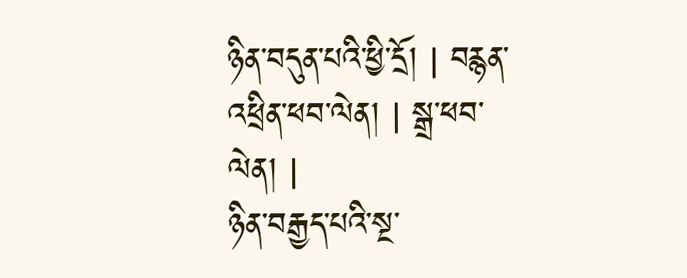ཉིན་བདུན་པའི་ཕྱི་དྲོ། | བརྙན་འཕྲིན་ཕབ་ལེན། | སྒྲ་ཕབ་ལེན། |
ཉིན་བརྒྱད་པའི་སྔ་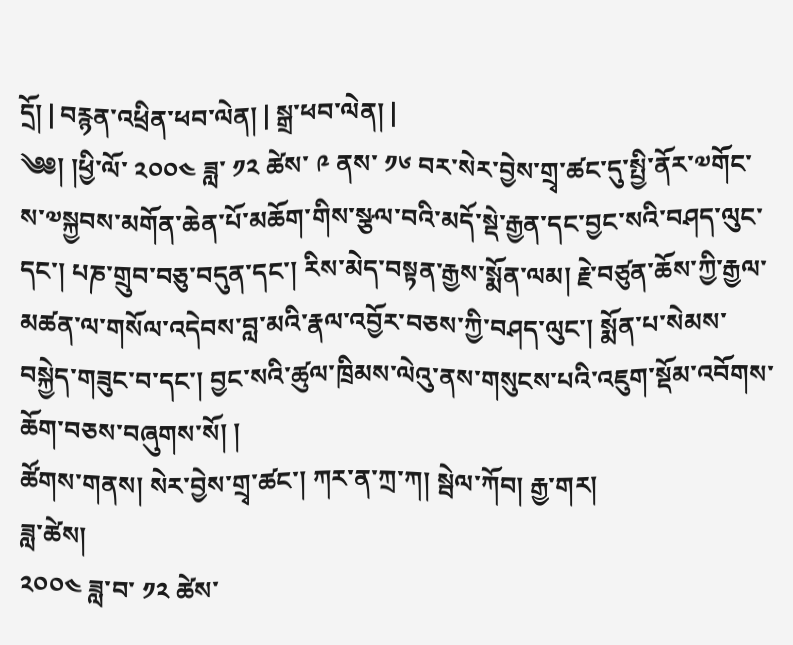དྲོ། | བརྙན་འཕྲིན་ཕབ་ལེན། | སྒྲ་ཕབ་ལེན། |
༄༅། །ཕྱི་ལོ་ ༢༠༠༤ ཟླ་ ༡༢ ཚེས་ ༩ ནས་ ༡༦ བར་སེར་བྱེས་གྲྭ་ཚང་དུ་སྤྱི་ནོར་༧གོང་ས་༧སྐྱབས་མགོན་ཆེན་པོ་མཆོག་གིས་སྩལ་བའི་མདོ་སྡེ་རྒྱན་དང་བྱང་སའི་བཤད་ལུང་དང་། པཎ་གྲུབ་བཅུ་བདུན་དང་། རིས་མེད་བསྟན་རྒྱས་སྨོན་ལམ། རྗེ་བཙུན་ཆོས་ཀྱི་རྒྱལ་མཚན་ལ་གསོལ་འདེབས་བླ་མའི་རྣལ་འབྱོར་བཅས་ཀྱི་བཤད་ལུང་། སྨོན་པ་སེམས་བསྐྱེད་གཟུང་བ་དང་། བྱང་སའི་ཚུལ་ཁྲིམས་ལེའུ་ནས་གསུངས་པའི་འཇུག་སྡོམ་འབོགས་ཆོག་བཅས་བཞུགས་སོ། །
ཚོགས་གནས། སེར་བྱེས་གྲྭ་ཚང་། ཀར་ན་ཀྲ་ཀ། སྦེལ་ཀོབ། རྒྱ་གར།
ཟླ་ཚེས།
༢༠༠༤ ཟླ་བ་ ༡༢ ཚེས་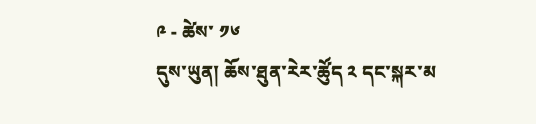༩ - ཚེས་ ༡༦
དུས་ཡུན། ཆོས་ཐུན་རེར་ཚོུད ༢ དང་སྐར་མ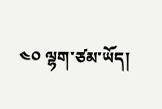༤༠ ལྷག་ཙམ་ཡོད།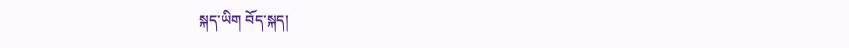སྐད་ཡིག བོད་སྐད།